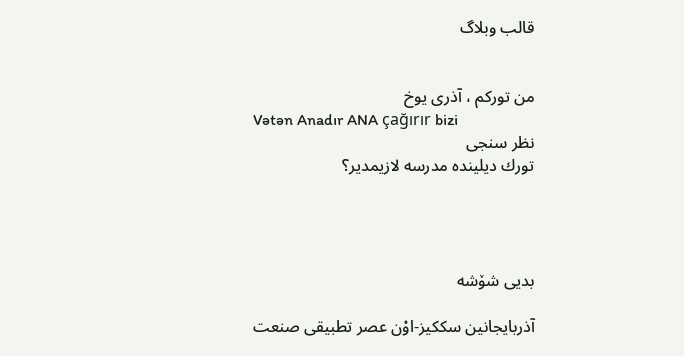قالب وبلاگ


من توركم ، آذری یوخ
Vətən Anadır ANA çağırır bizi
نظر سنجی
تورك ديلينده مدرسه لازيمدير؟




بدیی شۆشه

آذربایجانین سككیز-اوْن عصر تطبیقی صنعت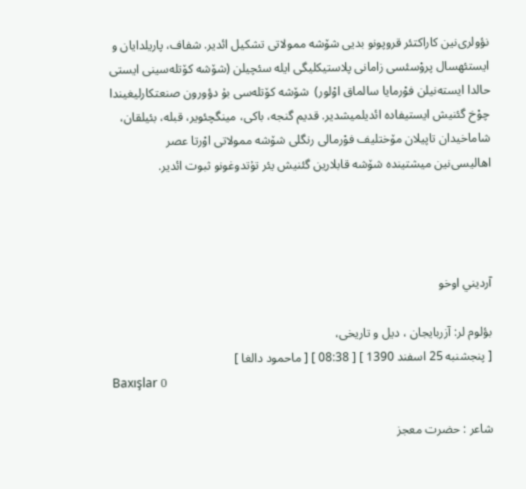نؤولری‌نین كاراكتئر قروپونو بدیی شۆشه ممولاتی تشكیل ائدیر. شفاف، پاریلدایان و ایستئهسال پروْسئسی زامانی پلاستیكلیگی ایله سئچیلن (شۆشه كۆتله‌سینی ایستی حالدا ایسته‌نیلن فوْرمایا سالماق اوْلور)  شۆشه كۆتله‌سی بۇ دؤورون صنعتكارلیغیندا چوْخ گئنیش ایستیفاده ائدیلمیشدیر. قدیم گنجه، باكی، مینگچئویر، قبله، بئیلقان، شاماخیدان تاپیلان مۆختلیف فوْرمالی رنگلی شۆشه ممولاتی اوْرتا عصر اهالیسی‌نین میشتینده شۆشه قابلارین گئنیش یئر تۇتدوغونو ثبوت ائدیر.




آرديني اوخو

بؤلوم لر: آزربایجان ، دیل و تاریخی،
[ پنجشنبه 25 اسفند 1390 ] [ 08:38 ] [ ماحمود دالغا ]
Baxışlar 0

شاعر : حضرت معجز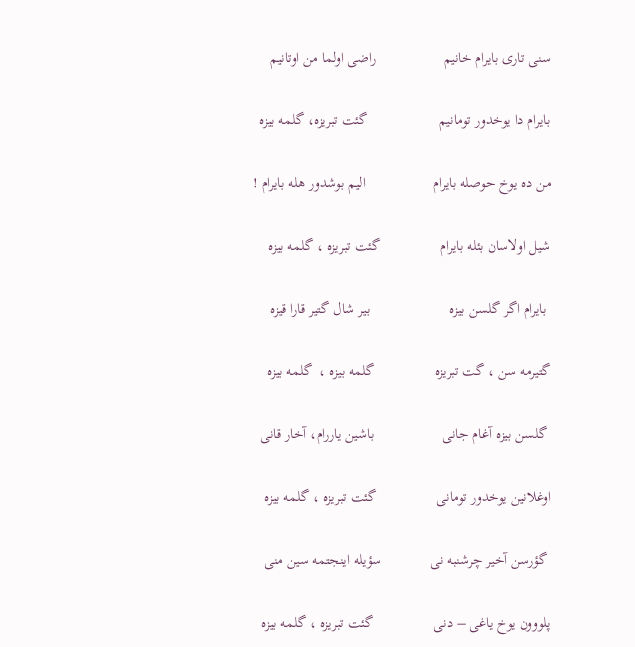سنی تاری بایرام خانیم                  راضی اولما من اوتانیم

بایرام دا یوخدور تومانیم                   گئت تبریزه، گلمه بیزه

من ده یوخ حوصله بایرام                  الیم بوشدور هله بایرام !

شیل اولاسان بئله بایرام                گئت تبریزه ، گلمه بیزه

 بایرام اگر گلسن بیزه                     بیر شال گتیر قارا قیزه

گتیرمه سن ، گت تبریزه                گلمه بیزه ،  گلمه بیزه

 گلسن بیزه آغام جانی                  باشین یاررام، آخار قانی

اوغلانین یوخدور تومانی                گئت تبریزه ، گلمه بیزه

 گؤرسن آخیر چرشنبه نی             سؤیله اینجتمه سین منی

پلووون یوخ یاغی – دنی                گئت تبریزه ، گلمه بیزه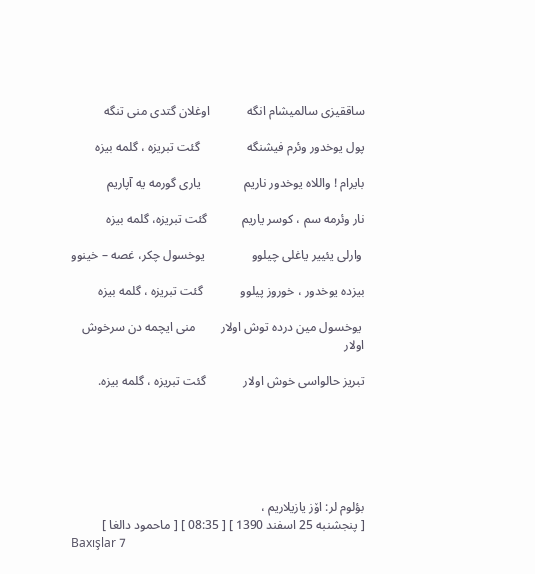ساققیزی سالمیشام انگه            اوغلان گتدی منی تنگه

پول یوخدور وئرم فیشنگه               گئت تبریزه ، گلمه بیزه

بایرام ! واللاه یوخدور ناریم              یاری گورمه یه آپاریم

نار وئرمه سم ، كوسر یاریم           گئت تبریزه، گلمه بیزه

 وارلی یئییر یاغلی چیلوو               یوخسول چكر، غصه – خینوو

بیزده یوخدور ، خوروز پیلوو            گئت تبریزه ، گلمه بیزه

 یوخسول مین درده توش اولار        منی ایچمه دن سرخوش اولار

تبریز حالواسی خوش اولار            گئت تبریزه ، گلمه بیزه.






بؤلوم لر: اۆز یازیلاریم ،
[ پنجشنبه 25 اسفند 1390 ] [ 08:35 ] [ ماحمود دالغا ]
Baxışlar 7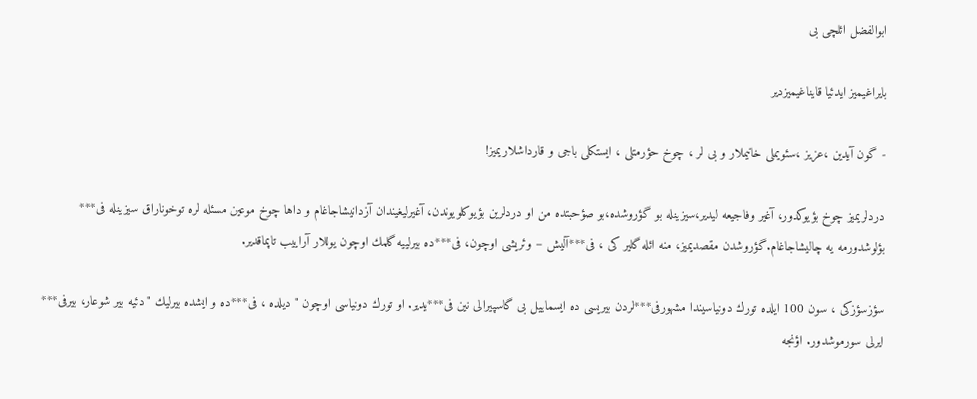ابوالفضل ائلچی بی

بایراغیمیز ایدئیا قایناغیمیزدیر

- گون آیدین ،عزیز ،سئویملی خانیملار و بی لر ، چوخ حؤرمتلی ، ایستكلی باجی و قارداشلاریمیز!

دردلریمیز چوخ بؤیوكدور، آغیر وفاجیعه لیدیر،سیزینله بو گؤروشده،بو صؤحبتده من او دردلرین بؤیوكلویوندن، آغیرلیغیندان آزدانیشاجاغام و داها چوخ موعین مسئله لره توخوناراق سیزینله فی*** بؤلوشدورمه یه چالیشاجاغام.گؤروشدن مقصدیمیز، منه ائله گلیر كی ، فی***آلیش – وئریشی اوچون، فی***ده بیرلییه گلمك اوچون یوللار آراییب تاپماقدیر.

سؤزسؤزكی ، سون 100 ایلده تورك دونیاسیندا مشهورفی***لردن بیریسی ده ایسماییل بی گاسپیرالی نین فی***یدیر. او تورك دونیاسی اوچون " دیلده ، فی***ده و ایشده بیرلیك "دئیه بیر شوعار، بیرفی*** ایرلی سورموشدور. اؤنجه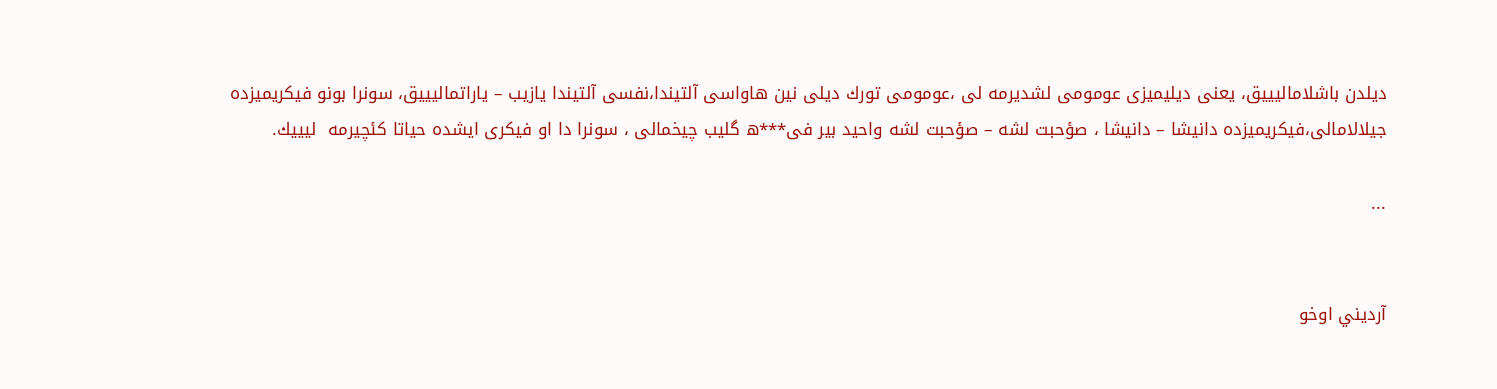دیلدن باشلامالیییق، یعنی دیلیمیزی عومومی لشدیرمه لی ،عومومی تورك دیلی نین هاواسی آلتیندا،نفسی آلتیندا یازیب – یاراتمالیییق، سونرا بونو فیكریمیزده جیلالامالی،فیكریمیزده دانیشا – دانیشا ، صؤحبت لشه – صؤحبت لشه واحید بیر فی***ه گلیب چیخمالی ، سونرا دا او فیكری ایشده حیاتا كئچیرمه  لیییك.

...


آرديني اوخو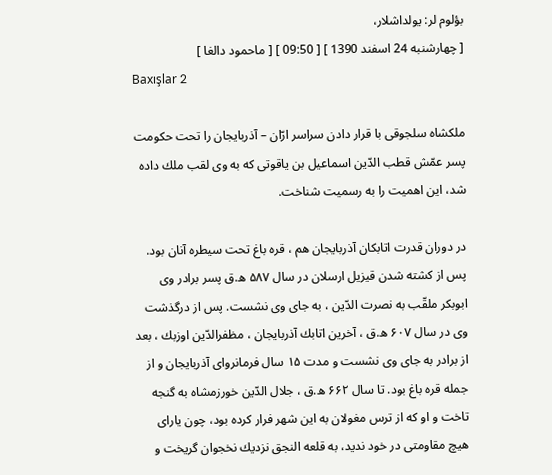بؤلوم لر: یولداشلار،
[ چهارشنبه 24 اسفند 1390 ] [ 09:50 ] [ ماحمود دالغا ]
Baxışlar 2

ملكشاه سلجوقی با قرار دادن سراسر ارّان – آذربایجان را تحت حكومت پسر عمّش قطب الدّین اسماعیل بن یاقوتی كه به وی لقب ملك داده شد، این اهمیت را به رسمیت شناخت.

در دوران قدرت اتابكان آذربایجان هم ، قره باغ تحت سیطره آنان بود. پس از كشته شدن قیزیل ارسلان در سال ۵۸۷ ه.ق پسر برادر وی ابوبكر ملقّب به نصرت الدّین ، به جای وی نشست. پس از درگذشت وی در سال ۶۰۷ ه.ق ، آخرین اتابك آذربایجان ، مظفرالدّین اوزبك ، بعد از برادر به جای وی نشست و مدت ۱۵ سال فرمانروای آذربایجان و از جمله قره باغ بود. تا سال ۶۶۲ ه.ق ، جلال الدّین خورزمشاه به گنجه تاخت و او كه از ترس مغولان به این شهر فرار كرده بود، چون یارای هیچ مقاومتی در خود ندید، به قلعه النجق نزدیك نخجوان گریخت و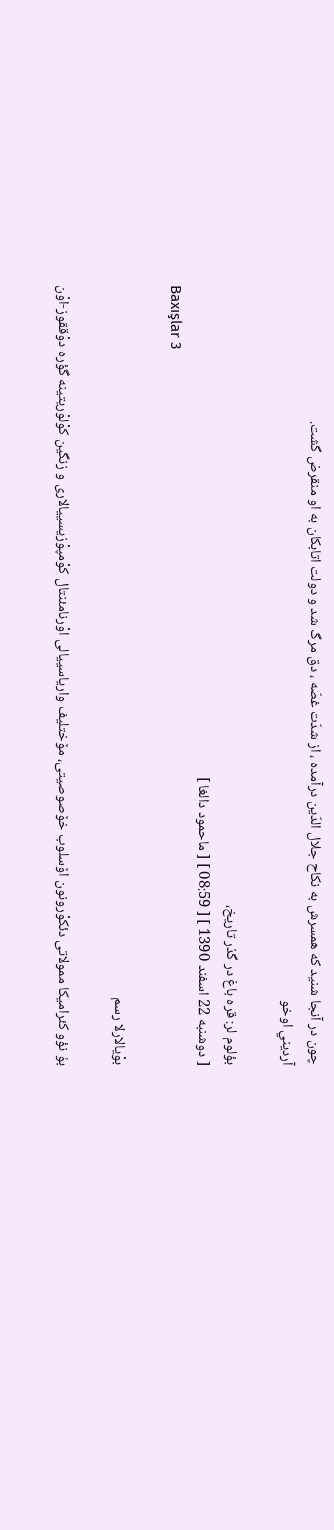چون در آنجا شنید كه همسرش به نكاح جلال الدّین درآمده ، از شدّت غصّه ، دق مرگ شد و دولت اتابكان به او منقرض گشت.
آرديني اوخو

بؤلوم لر: قره باغ در گذر تاریخ،
[ دوشنبه 22 اسفند 1390 ] [ 08:59 ] [ ماحمود دالغا ]
Baxışlar 3

بوْیالارلا رسم

بۇ نؤو كئرامیكا ممولاتی دئكوْرونون اۆسلوب خۆصوصیتی، مۆختلیف واریاسییالی اوْرنامئنتال كوْمپوْزیسییالاری و زنگین كوْلوْریتینه گؤره دوْققوز-اوْن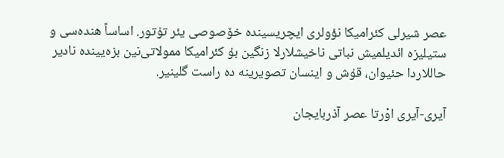عصر شیرلی كئرامیكا نؤولری ایچریسینده خۆصوصی یئر تۇتور. اساساً هنده‌سی و ستیلیزه ائدیلمیش نباتی ناخیشلارلا زنگین بۇ كئرامیكا ممولاتی‌نین بزه‌یینده نادیر حاللاردا حئیوان، قۇش و اینسان تصویرینه ده راست گلینیر.

آیری-آیری اوْرتا عصر آذربایجان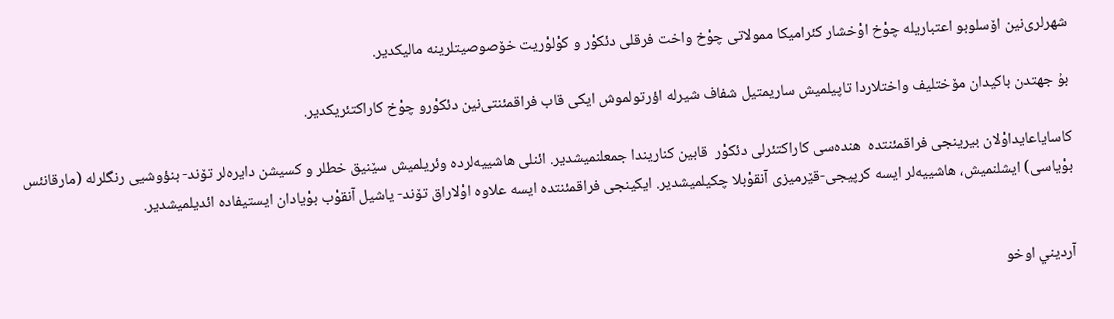شهرلری‌نین اۆسلوبو اعتباریله چوْخ اوْخشار كئرامیكا ممولاتی چوْخ واخت فرقلی دئكوْر و كوْلوْریت خۆصوصیتلرینه مالیكدیر.

بۇ جهتدن باكیدان مۆختلیف واختلاردا تاپیلمیش ساریمتیل شفاف شیرله اؤرتولموش ایكی قاب فراقمئنتی‌نین دئكوْرو چوْخ كاراكتئریكدیر.

كاسایاعایداوْلان بیرینجی فراقمئنتده  هنده‌سی كاراكتئرلی دئكوْر  قابین كناریندا جمعلنمیشدیر. ائنلی هاشییه‌لرده وئریلمیش سێنیق خطلر و كسیشن دایره‌لر تۆند- بنؤوشیی رنگلرله (مارقانئس بوْیاسی) ایشلنمیش، هاشییه‌لر ایسه كرپیجی-قێرمیزی آنقوْبلا چكیلمیشدیر. ایكینجی فراقمئنتده ایسه علاوه‌‌ اوْلاراق تۆند- یاشیل آنقوْب بوْیادان ایستیفاده ائدیلمیشدیر.


آرديني اوخو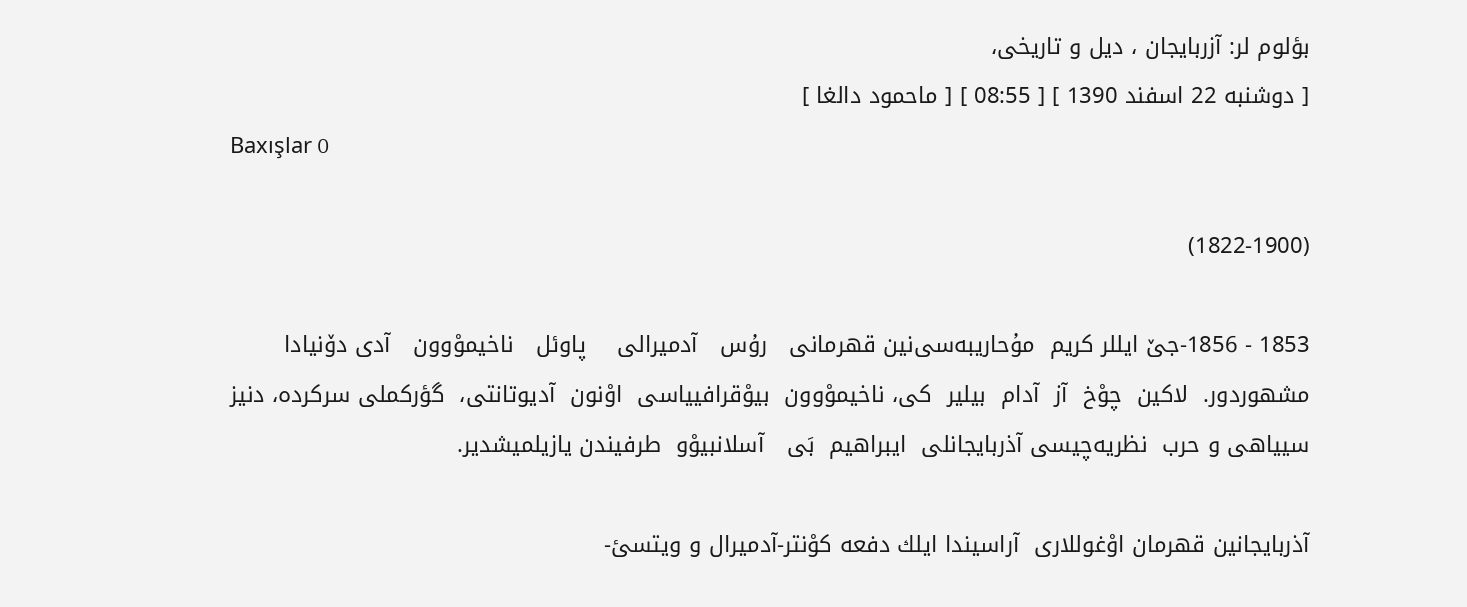بؤلوم لر: آزربایجان ، دیل و تاریخی،
[ دوشنبه 22 اسفند 1390 ] [ 08:55 ] [ ماحمود دالغا ]
Baxışlar 0

(1822-1900)

1853 - 1856-جێ ایللر كریم  مۇحاریبه‌سی‌نین قهرمانی   رۇس   آدمیرالی    پاوئل   ناخیموْوون   آدی دۆنیادا  مشهوردور.  لاكین  چوْخ  آز  آدام  بیلیر  كی، ناخیموْوون  بیوْقرافییاسی  اوْنون  آدیوتانتی،  گؤركملی سركرده، دنیز سییاهی و حرب  نظریه‌‌چیسی آذربایجانلی  ایبراهیم  بَی   آسلانبیوْو  طرفیندن یازیلمیشدیر.

آذربایجانین قهرمان اوْغوللاری  آراسیندا ایلك دفعه‌‌ كوْنتر-آدمیرال و ویتسئ-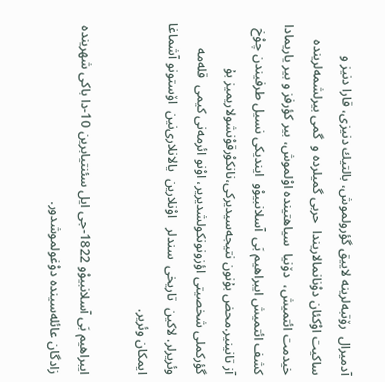آدمیرال  رۆتبه‌لرینه لاییق گؤرولموش، بالتیك دنیزی، قارا دنیز و ساكیت اوْكئان دوْنانمالاریندا  حربی گمیلرده و  گمی بیرلشمه‌لرینده خیدمت ائتمیش،  دۆنیا  سیاهتینده اوْلموش، بیر كؤرفز و بیر یاریمادا كشف ائتمیش ایبراهیم بَی  آسلانبیوْو  ایندیكی نسیل طرفیندن چوْخ آز تانینیر.محض بۇنون نتیجه‌سیدیركی،نانكوْرقوْنشولاریمیز بۇ گؤركملی شخصیتی اؤزونونكولشدیریر، اوْنو ائرمه‌نی كیمی  قله‌مه وئریرلر. لاكین  تاریخی  سندلر   اوْنلارین  یالانلاری‌نین  اۆستونو آشماغا ایمكان وئریر.

ایبراهیم بَی آسلانبیوْو 1822-جی ایل سئنتیابرین 10-دا باكی شهرینده زادگان عائله‌‌سینده دوْغولموشدور.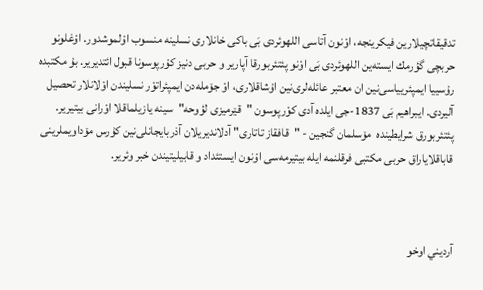تدقیقاتچیلارین فیكرینجه، اوْنون آتاسی اللهوئردی بَی باكی خانلاری نسلینه منسوب اوْلموشدور. اوْغلونو حربچی گؤرمك ایسته‌ین اللهوئردی بَی اوْنو پئتئربورقا آپاریر و حربی دنیز كوْرپوسونا قبول ائتدیریر. بۇ مكتبده رۇسییا ایمپئرییاسی‌نین ان معتبر عائله‌لری‌نین اۇشاقلاری، اوْ جۆمله‌‌دن ایمپئراتوْر نسلیندن اوْلانلار تحصیل آلیردی. ایبراهیم بَی 1837-جی ایلده آدی كوْرپوسون "قێرمیزی لؤوحه‌‌"سینه یازیلماقلا اوْرانی بیتیریر. پئتئربورق شرایطینده  مۆسلمان گنجین - "قافقاز تاتاری" آدلاندیریلان آذربایجانلی‌نین كۇرس مۆداویملرینی قاباقلایاراق حربی مكتبی فرقلنمه ایله بیتیرمه‌سی اوْنون ایستئداد و قابیلیتیندن خبر وئریر.



آرديني اوخو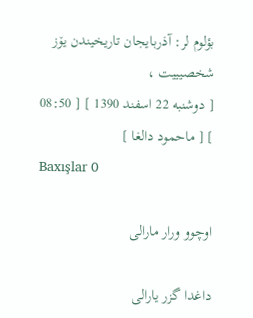بؤلوم لر: آذربایجان تاریخیندن یۆز شخصیییت ،
[ دوشنبه 22 اسفند 1390 ] [ 08:50 ] [ ماحمود دالغا ]
Baxışlar 0

اوچوو ورار مارالی

داغدا گزر یارالی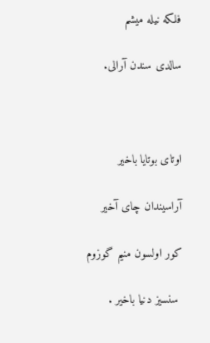فلكه نیله میشم

سالدی سندن آرالی.



اوتای بوتایا باخیر

آراسیندان چای آخیر

كور اولسون منیم گوزوم

 سنسیز دنیا باخیر .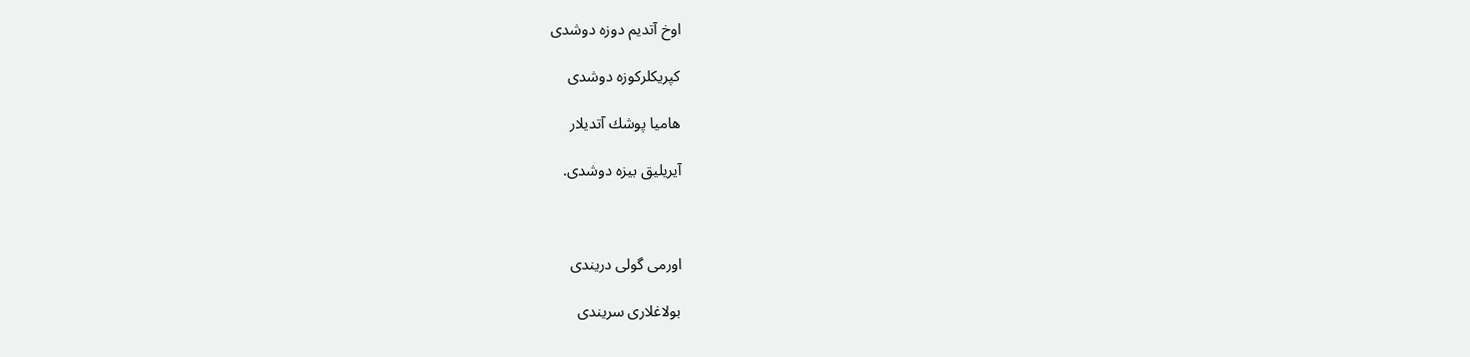اوخ آتدیم دوزه دوشدی

كپریكلركوزه دوشدی

هامیا پوشك آتدیلار

آیریلیق بیزه دوشدی.



اورمی گولی دریندی

بولاغلاری سریندی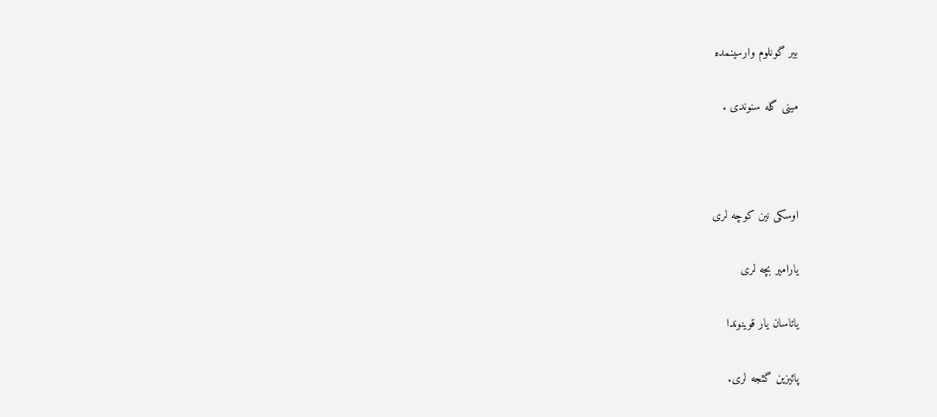بیر گونلوم وارسینمده

مینی گله سنوندی .



اوسكی نین كوچه لری

یارامیر بچه لری

یاتاسان یار قوینوندا

پائیزین گئجه لری.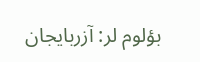بؤلوم لر: آزربایجان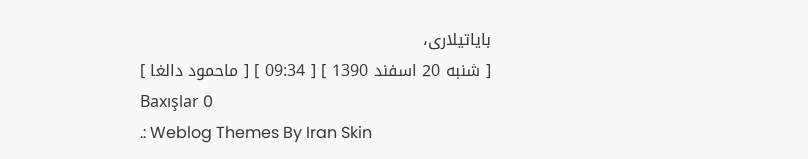بایاتیلاری،
[ شنبه 20 اسفند 1390 ] [ 09:34 ] [ ماحمود دالغا ]
Baxışlar 0
.: Weblog Themes By Iran Skin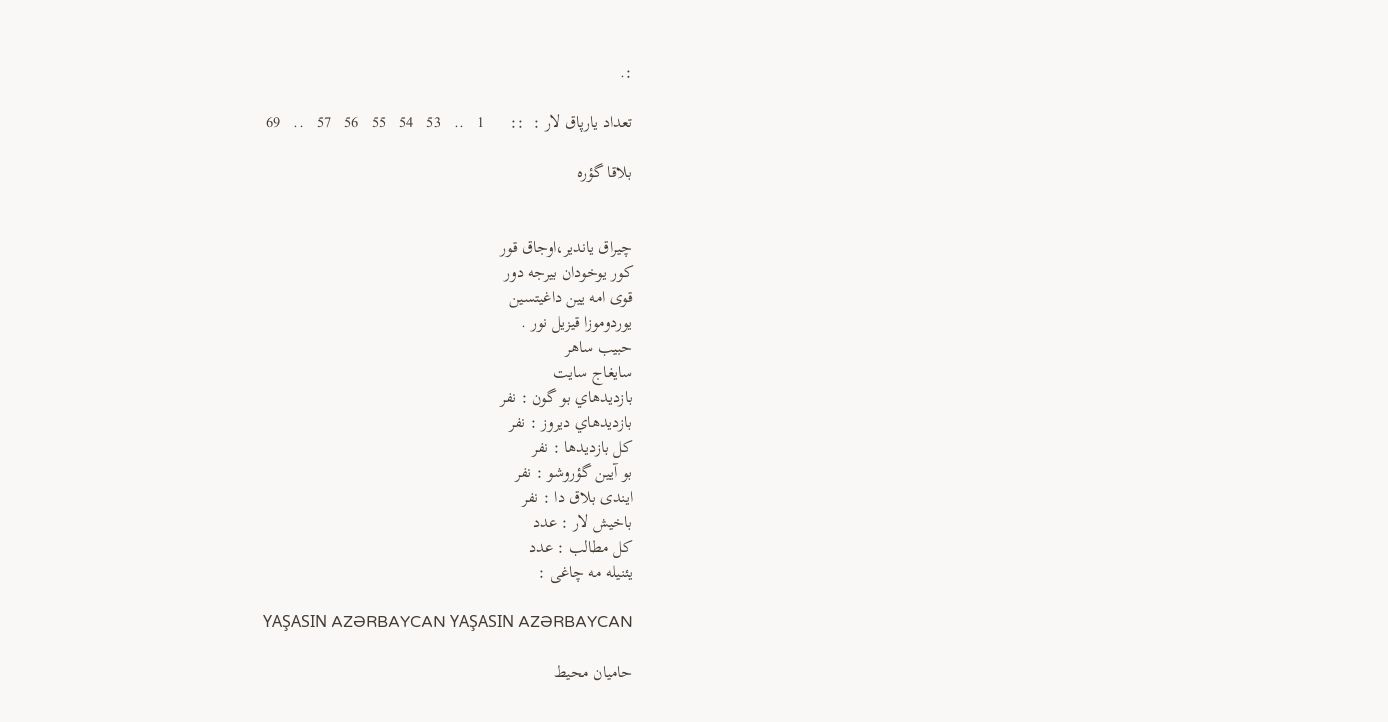:.

تعداد یارپاق لار :  ::      1   ..   53   54   55   56   57   ..   69

بلاقا گؤره


چیراق یاندیر،اوجاق قور
كور یوخودان بیرجه دور
قوی امه یین داغیتسین
یوردوموزا قیزیل نور .
حبیب ساهر
سایغاج سایت
بازديدهاي بو گون : نفر
بازديدهاي ديروز : نفر
كل بازديدها : نفر
بو آیین گؤروشو : نفر
ایندی بلاق دا : نفر
باخیش لار : عدد
كل مطالب : عدد
یئنیله مه چاغی :

YAŞASIN AZƏRBAYCAN YAŞASIN AZƏRBAYCAN

حامیان محیط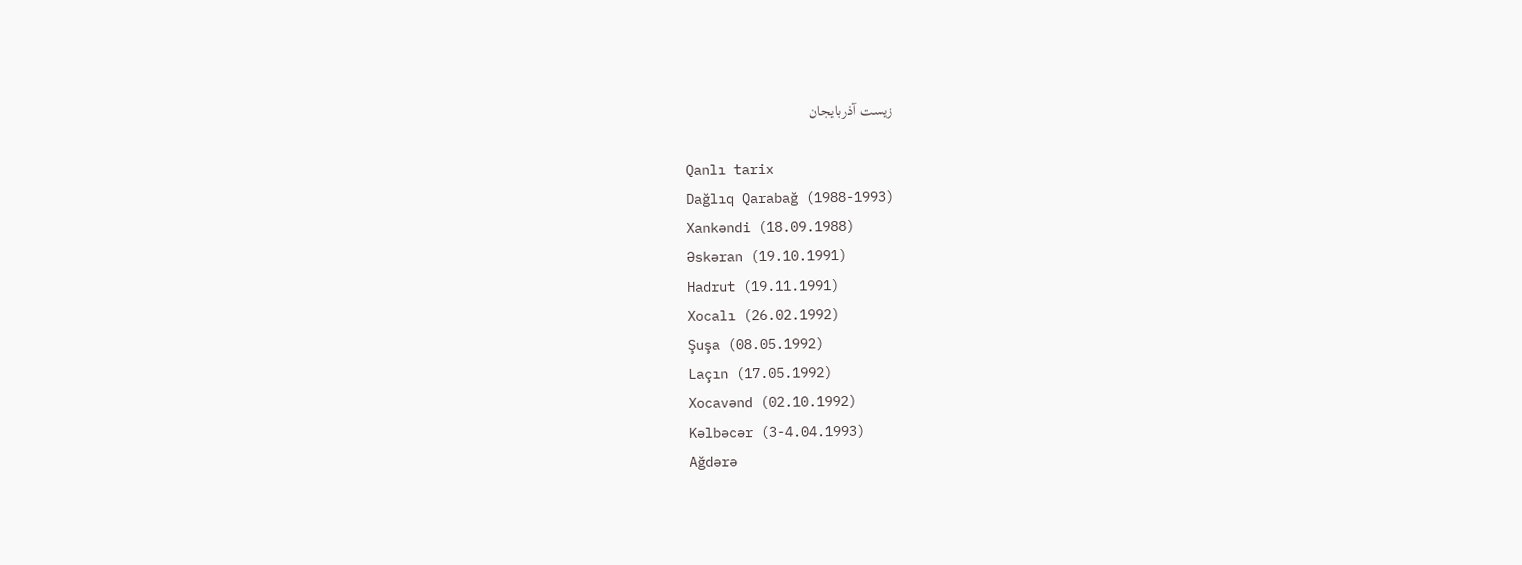زیست آذربایجان

Qanlı tarix
Dağlıq Qarabağ (1988-1993)
Xankəndi (18.09.1988)
Əskəran (19.10.1991)
Hadrut (19.11.1991)
Xocalı (26.02.1992)
Şuşa (08.05.1992)
Laçın (17.05.1992)
Xocavənd (02.10.1992)
Kəlbəcər (3-4.04.1993)
Ağdərə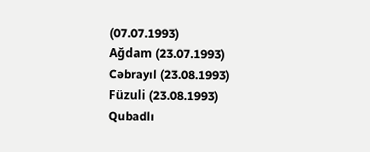(07.07.1993)
Ağdam (23.07.1993)
Cəbrayıl (23.08.1993)
Füzuli (23.08.1993)
Qubadlı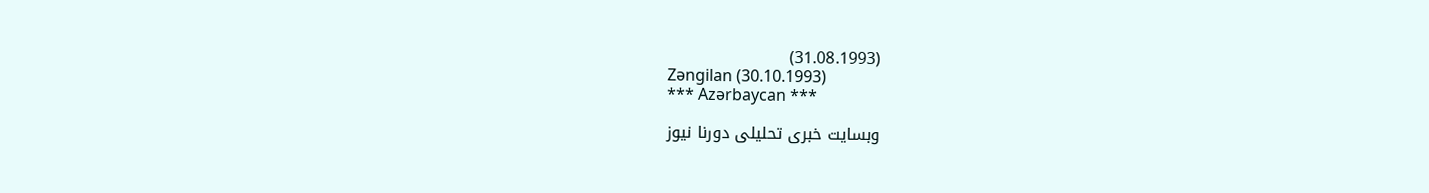(31.08.1993)
Zəngilan (30.10.1993)
*** Azərbaycan ***

وبسایت خبری تحلیلی دورنا نیوز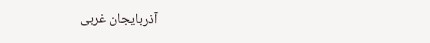آذربایجان غربی